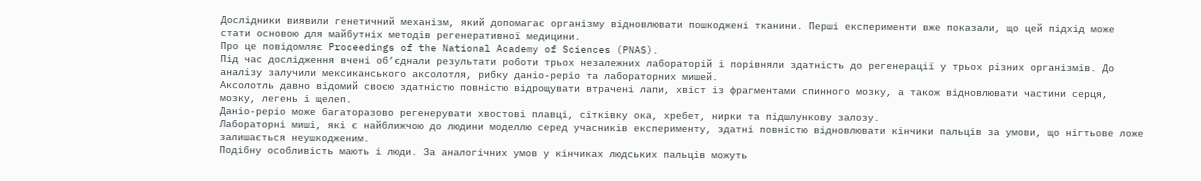Дослідники виявили генетичний механізм, який допомагає організму відновлювати пошкоджені тканини. Перші експерименти вже показали, що цей підхід може стати основою для майбутніх методів регенеративної медицини.
Про це повідомляє Proceedings of the National Academy of Sciences (PNAS).
Під час дослідження вчені об’єднали результати роботи трьох незалежних лабораторій і порівняли здатність до регенерації у трьох різних організмів. До аналізу залучили мексиканського аксолотля, рибку даніо-реріо та лабораторних мишей.
Аксолотль давно відомий своєю здатністю повністю відрощувати втрачені лапи, хвіст із фрагментами спинного мозку, а також відновлювати частини серця, мозку, легень і щелеп.
Даніо-реріо може багаторазово регенерувати хвостові плавці, сітківку ока, хребет, нирки та підшлункову залозу.
Лабораторні миші, які є найближчою до людини моделлю серед учасників експерименту, здатні повністю відновлювати кінчики пальців за умови, що нігтьове ложе залишається неушкодженим.
Подібну особливість мають і люди. За аналогічних умов у кінчиках людських пальців можуть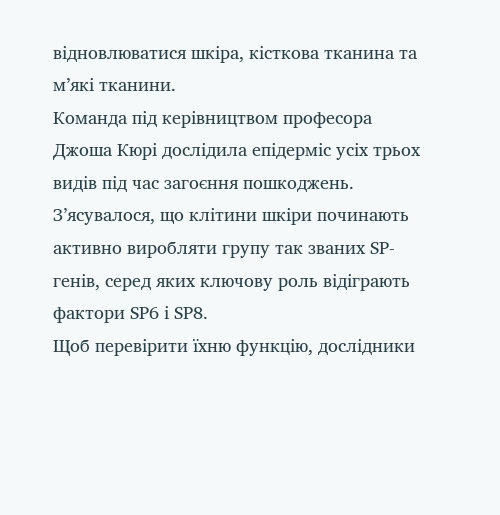відновлюватися шкіра, кісткова тканина та м’які тканини.
Команда під керівництвом професора Джоша Кюрі дослідила епідерміс усіх трьох видів під час загоєння пошкоджень. З’ясувалося, що клітини шкіри починають активно виробляти групу так званих SP-генів, серед яких ключову роль відіграють фактори SP6 і SP8.
Щоб перевірити їхню функцію, дослідники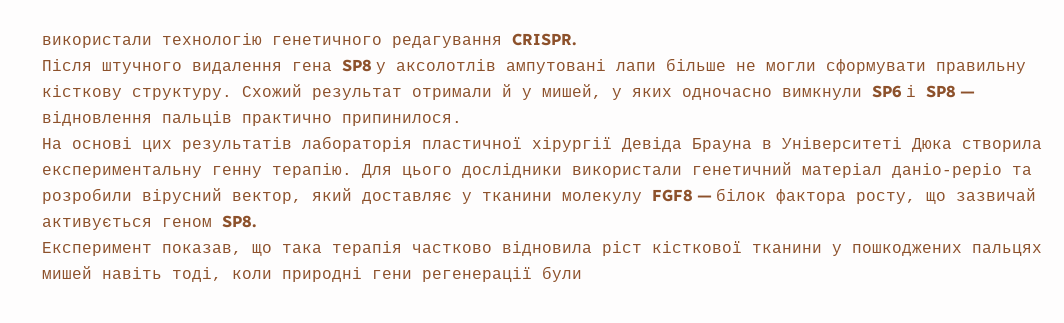використали технологію генетичного редагування CRISPR.
Після штучного видалення гена SP8 у аксолотлів ампутовані лапи більше не могли сформувати правильну кісткову структуру. Схожий результат отримали й у мишей, у яких одночасно вимкнули SP6 і SP8 — відновлення пальців практично припинилося.
На основі цих результатів лабораторія пластичної хірургії Девіда Брауна в Університеті Дюка створила експериментальну генну терапію. Для цього дослідники використали генетичний матеріал даніо-реріо та розробили вірусний вектор, який доставляє у тканини молекулу FGF8 — білок фактора росту, що зазвичай активується геном SP8.
Експеримент показав, що така терапія частково відновила ріст кісткової тканини у пошкоджених пальцях мишей навіть тоді, коли природні гени регенерації були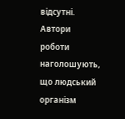відсутні.
Автори роботи наголошують, що людський організм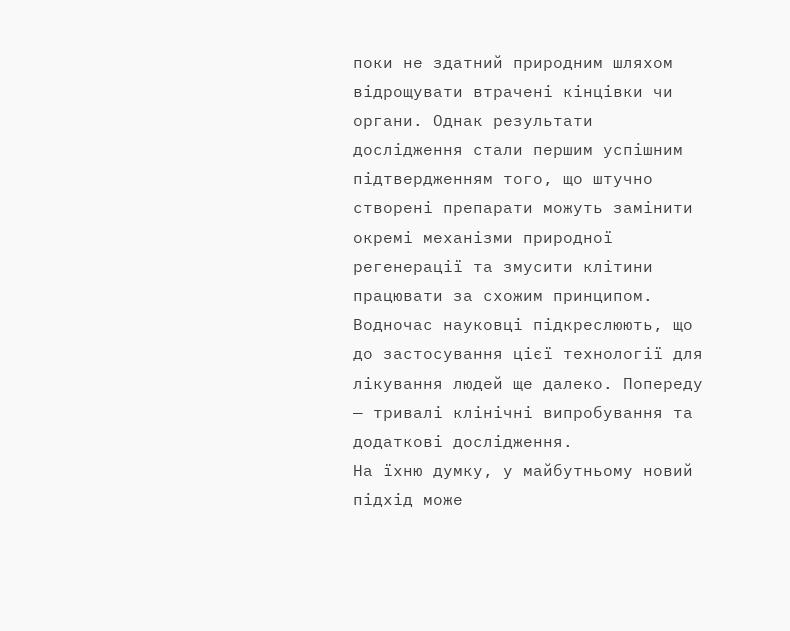поки не здатний природним шляхом відрощувати втрачені кінцівки чи органи. Однак результати дослідження стали першим успішним підтвердженням того, що штучно створені препарати можуть замінити окремі механізми природної регенерації та змусити клітини працювати за схожим принципом.
Водночас науковці підкреслюють, що до застосування цієї технології для лікування людей ще далеко. Попереду — тривалі клінічні випробування та додаткові дослідження.
На їхню думку, у майбутньому новий підхід може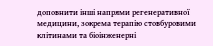доповнити інші напрями регенеративної медицини, зокрема терапію стовбуровими клітинами та біоінженерні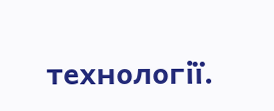технології.